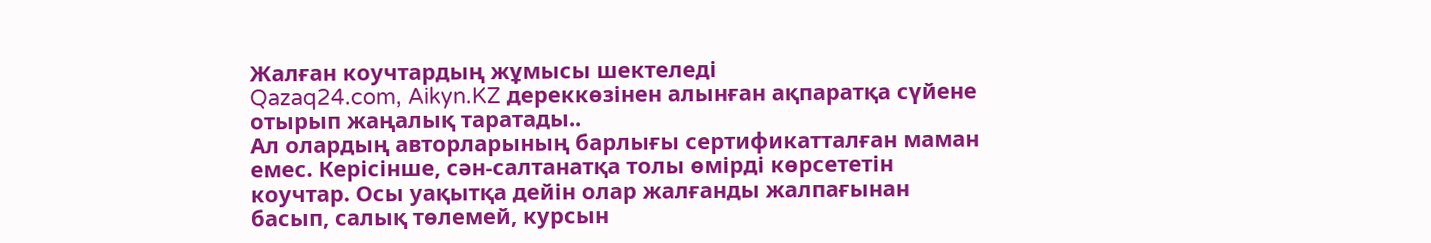Жалған коучтардың жұмысы шектеледі
Qazaq24.com, Aikyn.KZ дереккөзінен алынған ақпаратқа сүйене отырып жаңалық таратады..
Ал олардың авторларының барлығы сертификатталған маман емес. Керісінше, сән-салтанатқа толы өмірді көрсететін коучтар. Осы уақытқа дейін олар жалғанды жалпағынан басып, салық төлемей, курсын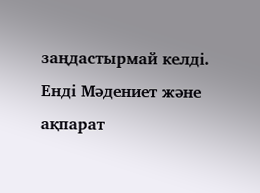заңдастырмай келді. Енді Мәдениет және ақпарат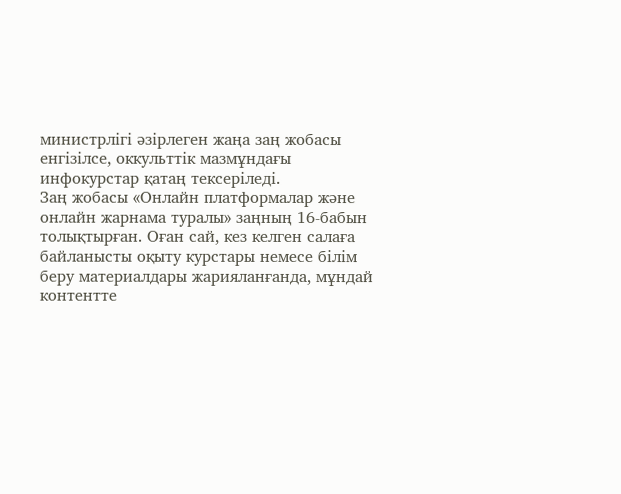министрлігі әзірлеген жаңа заң жобасы енгізілсе, оккульттік мазмұндағы инфокурстар қатаң тексеріледі.
Заң жобасы «Онлайн платформалар және онлайн жарнама туралы» заңның 16-бабын толықтырған. Оған сай, кез келген салаға байланысты оқыту курстары немесе білім беру материалдары жарияланғанда, мұндай контентте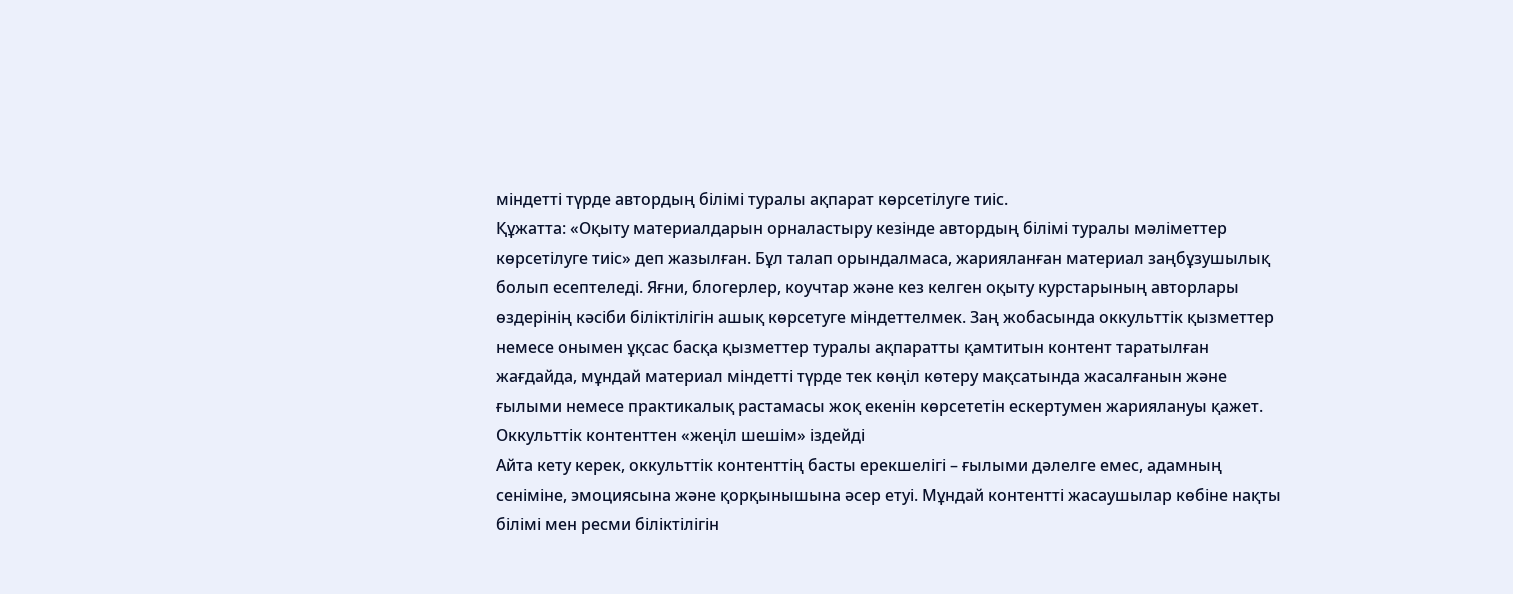міндетті түрде автордың білімі туралы ақпарат көрсетілуге тиіс.
Құжатта: «Оқыту материалдарын орналастыру кезінде автордың білімі туралы мәліметтер көрсетілуге тиіс» деп жазылған. Бұл талап орындалмаса, жарияланған материал заңбұзушылық болып есептеледі. Яғни, блогерлер, коучтар және кез келген оқыту курстарының авторлары өздерінің кәсіби біліктілігін ашық көрсетуге міндеттелмек. Заң жобасында оккульттік қызметтер немесе онымен ұқсас басқа қызметтер туралы ақпаратты қамтитын контент таратылған жағдайда, мұндай материал міндетті түрде тек көңіл көтеру мақсатында жасалғанын және ғылыми немесе практикалық растамасы жоқ екенін көрсететін ескертумен жариялануы қажет.
Оккульттік контенттен «жеңіл шешім» іздейді
Айта кету керек, оккульттік контенттің басты ерекшелігі – ғылыми дәлелге емес, адамның сеніміне, эмоциясына және қорқынышына әсер етуі. Мұндай контентті жасаушылар көбіне нақты білімі мен ресми біліктілігін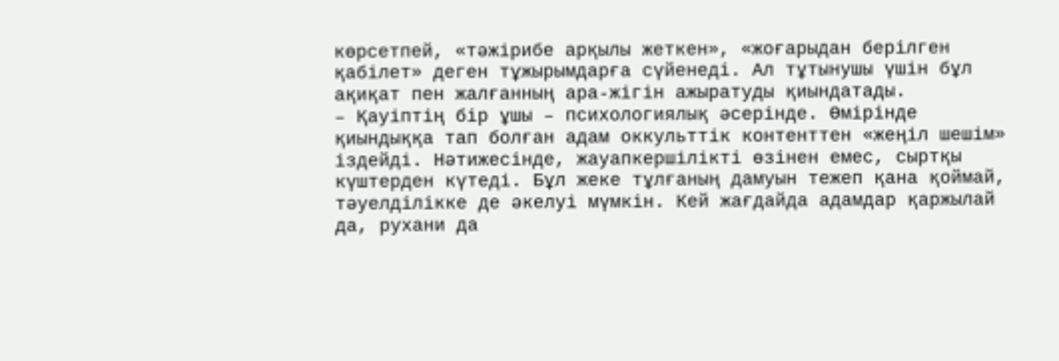көрсетпей, «тәжірибе арқылы жеткен», «жоғарыдан берілген қабілет» деген тұжырымдарға сүйенеді. Ал тұтынушы үшін бұл ақиқат пен жалғанның ара-жігін ажыратуды қиындатады.
– Қауіптің бір ұшы – психологиялық әсерінде. Өмірінде қиындыққа тап болған адам оккульттік контенттен «жеңіл шешім» іздейді. Нәтижесінде, жауапкершілікті өзінен емес, сыртқы күштерден күтеді. Бұл жеке тұлғаның дамуын тежеп қана қоймай, тәуелділікке де әкелуі мүмкін. Кей жағдайда адамдар қаржылай да, рухани да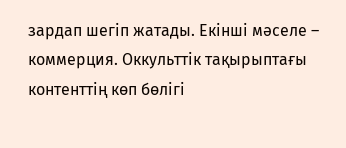зардап шегіп жатады. Екінші мәселе – коммерция. Оккульттік тақырыптағы контенттің көп бөлігі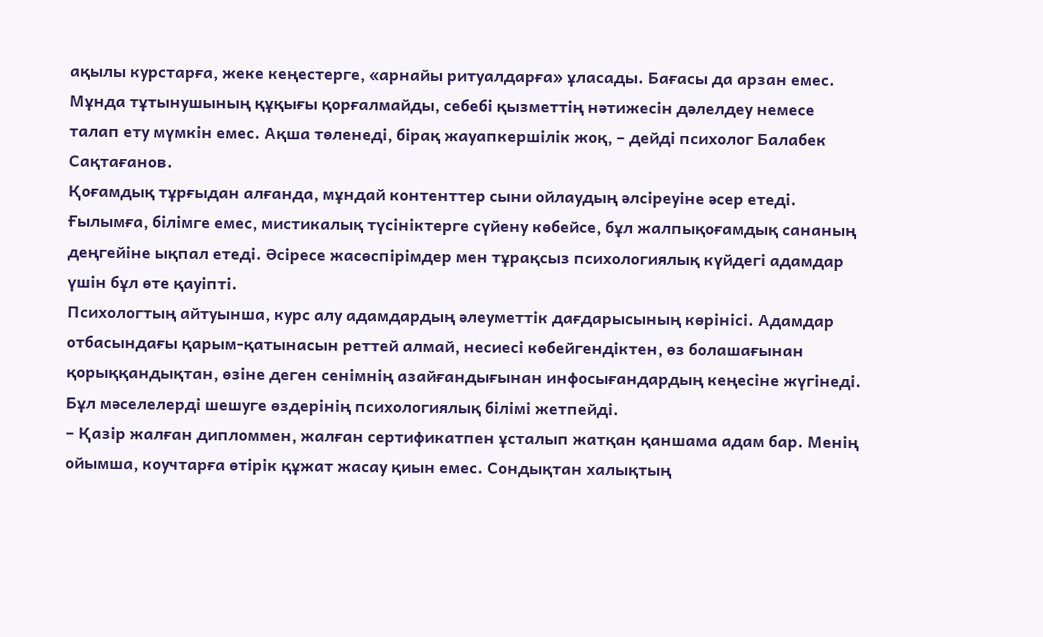ақылы курстарға, жеке кеңестерге, «арнайы ритуалдарға» ұласады. Бағасы да арзан емес. Мұнда тұтынушының құқығы қорғалмайды, себебі қызметтің нәтижесін дәлелдеу немесе талап ету мүмкін емес. Ақша төленеді, бірақ жауапкершілік жоқ, – дейді психолог Балабек Сақтағанов.
Қоғамдық тұрғыдан алғанда, мұндай контенттер сыни ойлаудың әлсіреуіне әсер етеді. Ғылымға, білімге емес, мистикалық түсініктерге сүйену көбейсе, бұл жалпықоғамдық сананың деңгейіне ықпал етеді. Әсіресе жасөспірімдер мен тұрақсыз психологиялық күйдегі адамдар үшін бұл өте қауіпті.
Психологтың айтуынша, курс алу адамдардың әлеуметтік дағдарысының көрінісі. Адамдар отбасындағы қарым-қатынасын реттей алмай, несиесі көбейгендіктен, өз болашағынан қорыққандықтан, өзіне деген сенімнің азайғандығынан инфосығандардың кеңесіне жүгінеді. Бұл мәселелерді шешуге өздерінің психологиялық білімі жетпейді.
– Қазір жалған дипломмен, жалған сертификатпен ұсталып жатқан қаншама адам бар. Менің ойымша, коучтарға өтірік құжат жасау қиын емес. Сондықтан халықтың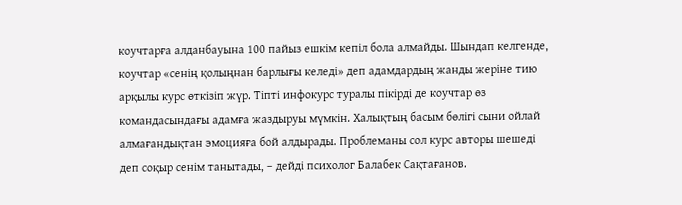коучтарға алданбауына 100 пайыз ешкім кепіл бола алмайды. Шындап келгенде, коучтар «сенің қолыңнан барлығы келеді» деп адамдардың жанды жеріне тию арқылы курс өткізіп жүр. Тіпті инфокурс туралы пікірді де коучтар өз командасындағы адамға жаздыруы мүмкін. Халықтың басым бөлігі сыни ойлай алмағандықтан эмоцияға бой алдырады. Проблеманы сол курс авторы шешеді деп соқыр сенім танытады, – дейді психолог Балабек Сақтағанов.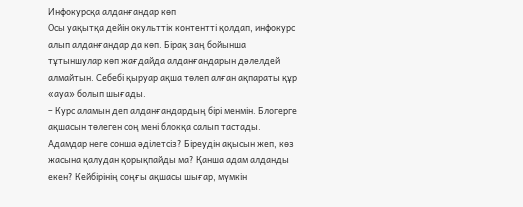Инфокурсқа алданғандар көп
Осы уақытқа дейін окульттік контентті қолдап, инфокурс алып алданғандар да көп. Бірақ заң бойынша тұтыншулар көп жағдайда алданғандарын дәлелдей алмайтын. Себебі қыруар ақша төлеп алған ақпараты құр «ауа» болып шығады.
– Курс аламын деп алданғандардың бірі менмін. Блогерге ақшасын төлеген соң мені блокқа салып тастады. Адамдар неге сонша әділетсіз? Біреудін ақысын жеп, көз жасына қалудан қорықпайды ма? Қанша адам алданды екен? Кейбірінің соңғы ақшасы шығар, мүмкін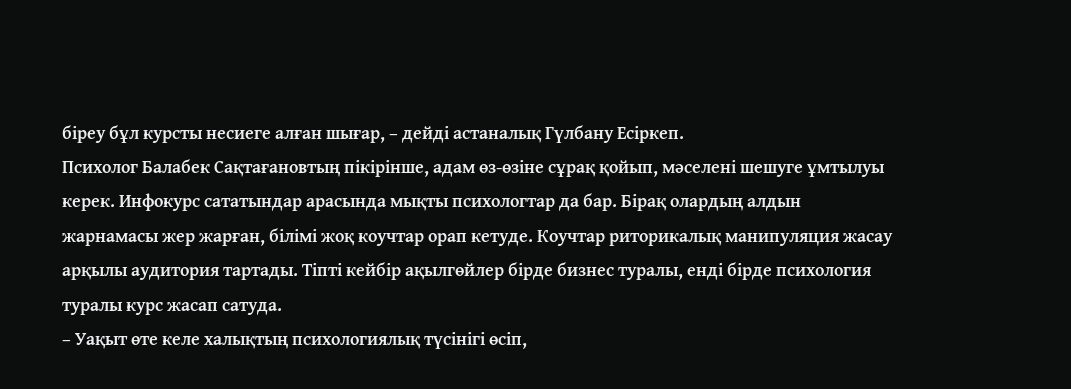біреу бұл курсты несиеге алған шығар, – дейді астаналық Гүлбану Есіркеп.
Психолог Балабек Сақтағановтың пікірінше, адам өз-өзіне сұрақ қойып, мәселені шешуге ұмтылуы керек. Инфокурс сататындар арасында мықты психологтар да бар. Бірақ олардың алдын жарнамасы жер жарған, білімі жоқ коучтар орап кетуде. Коучтар риторикалық манипуляция жасау арқылы аудитория тартады. Тіпті кейбір ақылгөйлер бірде бизнес туралы, енді бірде психология туралы курс жасап сатуда.
– Уақыт өте келе халықтың психологиялық түсінігі өсіп,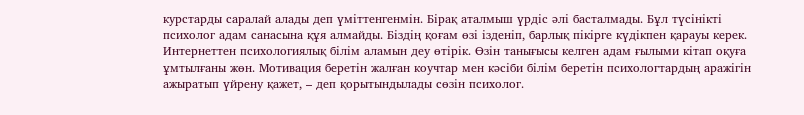курстарды саралай алады деп үміттенгенмін. Бірақ аталмыш үрдіс әлі басталмады. Бұл түсінікті психолог адам санасына құя алмайды. Біздің қоғам өзі ізденіп, барлық пікірге күдікпен қарауы керек. Интернеттен психологиялық білім аламын деу өтірік. Өзін танығысы келген адам ғылыми кітап оқуға ұмтылғаны жөн. Мотивация беретін жалған коучтар мен кәсіби білім беретін психологтардың аражігін ажыратып үйрену қажет, – деп қорытындылады сөзін психолог.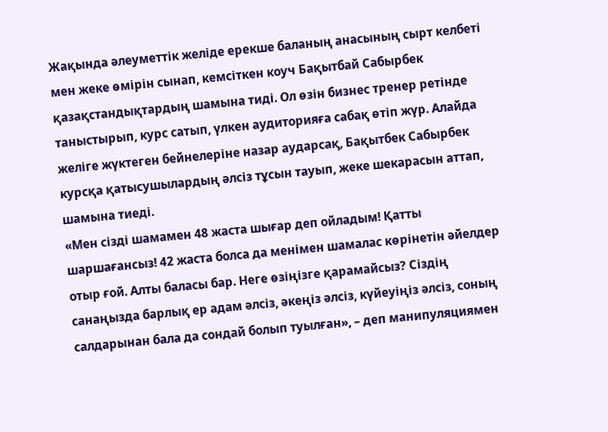Жақында әлеуметтік желіде ерекше баланың анасының сырт келбеті мен жеке өмірін сынап, кемсіткен коуч Бақытбай Сабырбек қазақстандықтардың шамына тиді. Ол өзін бизнес тренер ретінде таныстырып, курс сатып, үлкен аудиторияға сабақ өтіп жүр. Алайда желіге жүктеген бейнелеріне назар аударсақ, Бақытбек Сабырбек курсқа қатысушылардың әлсіз тұсын тауып, жеке шекарасын аттап, шамына тиеді.
«Мен сізді шамамен 48 жаста шығар деп ойладым! Қатты шаршағансыз! 42 жаста болса да менімен шамалас көрінетін әйелдер отыр ғой. Алты баласы бар. Неге өзіңізге қарамайсыз? Сіздің санаңызда барлық ер адам әлсіз, әкеңіз әлсіз, күйеуіңіз әлсіз, соның салдарынан бала да сондай болып туылған», – деп манипуляциямен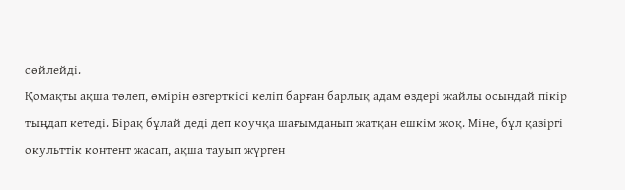сөйлейді.
Қомақты ақша төлеп, өмірін өзгерткісі келіп барған барлық адам өздері жайлы осындай пікір тыңдап кетеді. Бірақ бұлай деді деп коучқа шағымданып жатқан ешкім жоқ. Міне, бұл қазіргі окульттік контент жасап, ақша тауып жүрген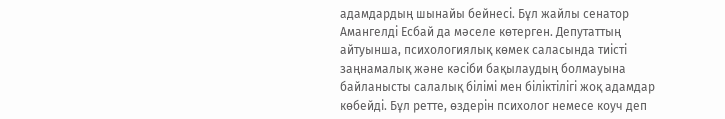адамдардың шынайы бейнесі. Бұл жайлы сенатор Амангелді Есбай да мәселе көтерген. Депутаттың айтуынша, психологиялық көмек саласында тиісті заңнамалық және кәсіби бақылаудың болмауына байланысты салалық білімі мен біліктілігі жоқ адамдар көбейді. Бұл ретте, өздерін психолог немесе коуч деп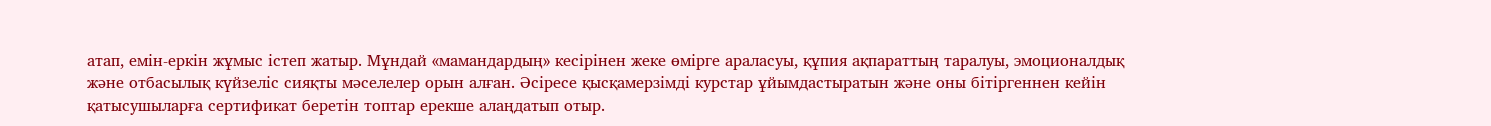атап, емін-еркін жұмыс істеп жатыр. Мұндай «мамандардың» кесірінен жеке өмірге араласуы, құпия ақпараттың таралуы, эмоционалдық және отбасылық күйзеліс сияқты мәселелер орын алған. Әсіресе қысқамерзімді курстар ұйымдастыратын және оны бітіргеннен кейін қатысушыларға сертификат беретін топтар ерекше алаңдатып отыр.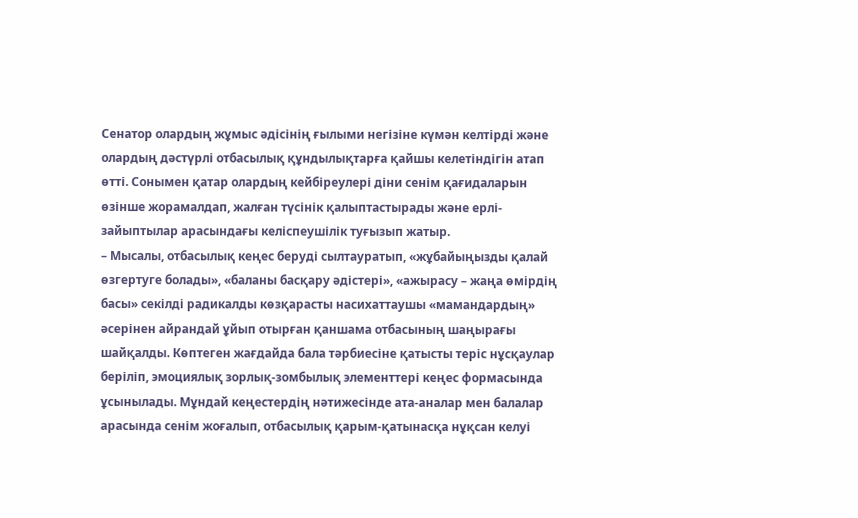Сенатор олардың жұмыс әдісінің ғылыми негізіне күмән келтірді және олардың дәстүрлі отбасылық құндылықтарға қайшы келетіндігін атап өтті. Сонымен қатар олардың кейбіреулері діни сенім қағидаларын өзінше жорамалдап, жалған түсінік қалыптастырады және ерлі-зайыптылар арасындағы келіспеушілік туғызып жатыр.
– Мысалы, отбасылық кеңес беруді сылтауратып, «жұбайыңызды қалай өзгертуге болады», «баланы басқару әдістері», «ажырасу – жаңа өмірдің басы» секілді радикалды көзқарасты насихаттаушы «мамандардың» әсерінен айрандай ұйып отырған қаншама отбасының шаңырағы шайқалды. Көптеген жағдайда бала тәрбиесіне қатысты теріс нұсқаулар беріліп, эмоциялық зорлық-зомбылық элементтері кеңес формасында ұсынылады. Мұндай кеңестердің нәтижесінде ата-аналар мен балалар арасында сенім жоғалып, отбасылық қарым-қатынасқа нұқсан келуі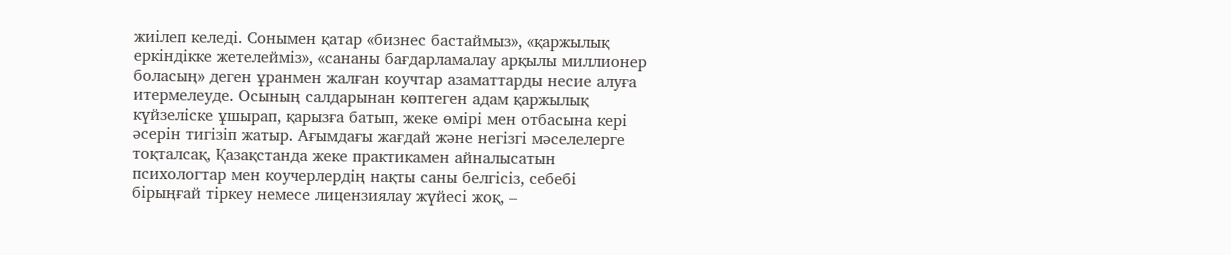жиілеп келеді. Сонымен қатар «бизнес бастаймыз», «қаржылық еркіндікке жетелейміз», «сананы бағдарламалау арқылы миллионер боласың» деген ұранмен жалған коучтар азаматтарды несие алуға итермелеуде. Осының салдарынан көптеген адам қаржылық күйзеліске ұшырап, қарызға батып, жеке өмірі мен отбасына кері әсерін тигізіп жатыр. Ағымдағы жағдай және негізгі мәселелерге тоқталсақ, Қазақстанда жеке практикамен айналысатын психологтар мен коучерлердің нақты саны белгісіз, себебі бірыңғай тіркеу немесе лицензиялау жүйесі жоқ, –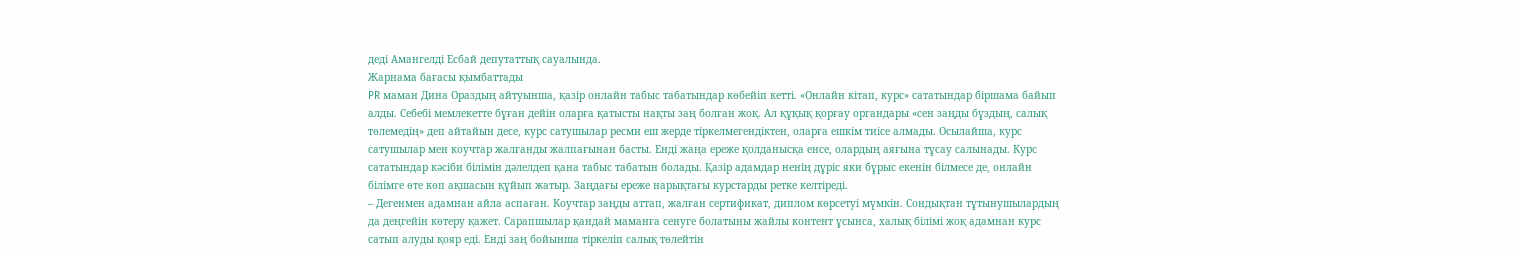деді Амангелді Есбай депутаттық сауалында.
Жарнама бағасы қымбаттады
PR маман Дина Ораздың айтуынша, қазір онлайн табыс табатындар көбейіп кетті. «Онлайн кітап, курс» сататындар біршама байып алды. Себебі мемлекетте бұған дейін оларға қатысты нақты заң болған жоқ. Ал құқық қорғау органдары «сен заңды бұздың, салық төлемедің» деп айтайын десе, курс сатушылар ресми еш жерде тіркелмегендіктен, оларға ешкім тиісе алмады. Осылайша, курс сатушылар мен коучтар жалғанды жалпағынан басты. Енді жаңа ереже қолданысқа енсе, олардың аяғына тұсау салынады. Курс сататындар кәсіби білімін дәлелдеп қана табыс табатын болады. Қазір адамдар ненің дұріс яки бұрыс екенін білмесе де, онлайн білімге өте көп ақшасын құйып жатыр. Заңдағы ереже нарықтағы курстарды ретке келтіреді.
– Дегенмен адамнан айла аспаған. Коучтар заңды аттап, жалған сертификат, диплом көрсетуі мүмкін. Сондықтан тұтынушылардың да деңгейін көтеру қажет. Сарапшылар қандай маманға сенуге болатыны жайлы контент ұсынса, халық білімі жоқ адамнан курс сатып алуды қояр еді. Енді заң бойынша тіркеліп салық төлейтін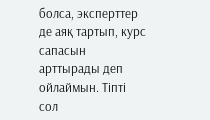болса, эксперттер де аяқ тартып, курс сапасын арттырады деп ойлаймын. Тіпті сол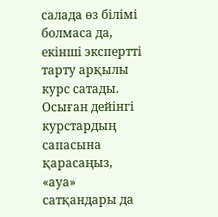салада өз білімі болмаса да, екінші экспертті тарту арқылы курс сатады. Осыған дейінгі курстардың сапасына қарасаңыз, «ауа» сатқандары да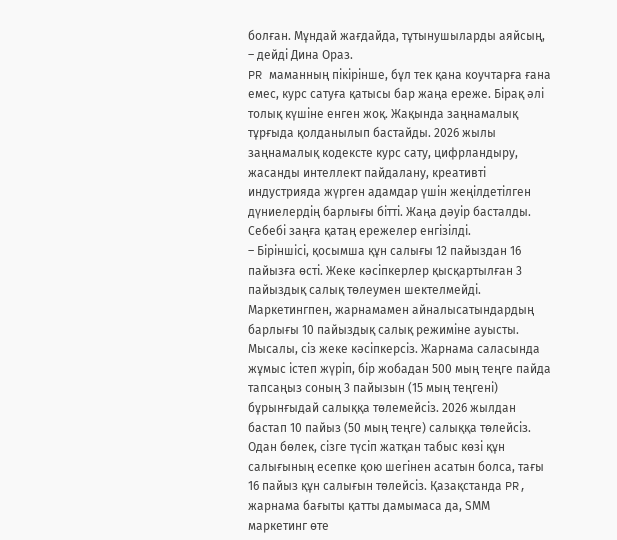болған. Мұндай жағдайда, тұтынушыларды аяйсың, – дейді Дина Ораз.
PR маманның пікірінше, бұл тек қана коучтарға ғана емес, курс сатуға қатысы бар жаңа ереже. Бірақ әлі толық күшіне енген жоқ. Жақында заңнамалық тұрғыда қолданылып бастайды. 2026 жылы заңнамалық кодексте курс сату, цифрландыру, жасанды интеллект пайдалану, креативті индустрияда жүрген адамдар үшін жеңілдетілген дүниелердің барлығы бітті. Жаңа дәуір басталды. Себебі заңға қатаң ережелер енгізілді.
– Біріншісі, қосымша құн салығы 12 пайыздан 16 пайызға өсті. Жеке кәсіпкерлер қысқартылған 3 пайыздық салық төлеумен шектелмейді. Маркетингпен, жарнамамен айналысатындардың барлығы 10 пайыздық салық режиміне ауысты. Мысалы, сіз жеке кәсіпкерсіз. Жарнама саласында жұмыс істеп жүріп, бір жобадан 500 мың теңге пайда тапсаңыз соның 3 пайызын (15 мың теңгені) бұрынғыдай салыққа төлемейсіз. 2026 жылдан бастап 10 пайыз (50 мың теңге) салыққа төлейсіз. Одан бөлек, сізге түсіп жатқан табыс көзі құн салығының есепке қою шегінен асатын болса, тағы 16 пайыз құн салығын төлейсіз. Қазақстанда PR, жарнама бағыты қатты дамымаса да, SММ маркетинг өте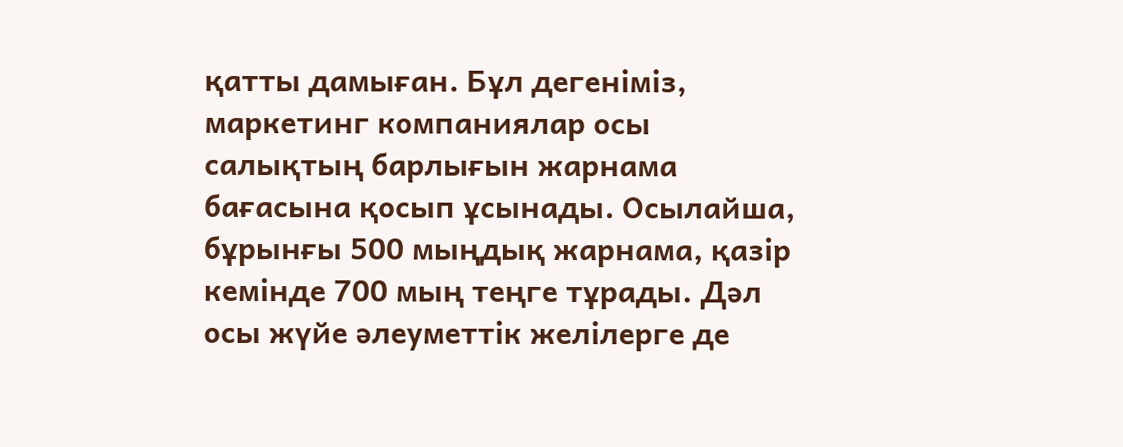қатты дамыған. Бұл дегеніміз, маркетинг компаниялар осы салықтың барлығын жарнама бағасына қосып ұсынады. Осылайша, бұрынғы 500 мыңдық жарнама, қазір кемінде 700 мың теңге тұрады. Дәл осы жүйе әлеуметтік желілерге де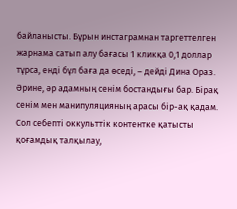байланысты. Бұрын инстаграмнан таргеттелген жарнама сатып алу бағасы 1 кликқа 0,1 доллар тұрса, енді бұл баға да өседі, – дейді Дина Ораз.
Әрине, әр адамның сенім бостандығы бар. Бірақ сенім мен манипуляцияның арасы бір-ақ қадам. Сол себепті оккульттік контентке қатысты қоғамдық талқылау,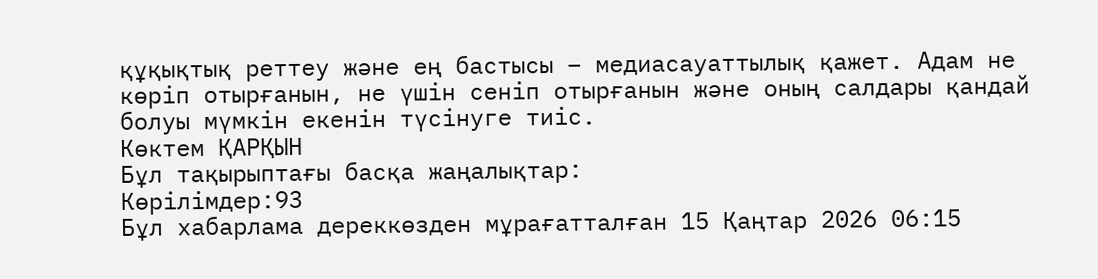құқықтық реттеу және ең бастысы – медиасауаттылық қажет. Адам не көріп отырғанын, не үшін сеніп отырғанын және оның салдары қандай болуы мүмкін екенін түсінуге тиіс.
Көктем ҚАРҚЫН
Бұл тақырыптағы басқа жаңалықтар:
Көрілімдер:93
Бұл хабарлама дереккөзден мұрағатталған 15 Қаңтар 2026 06:15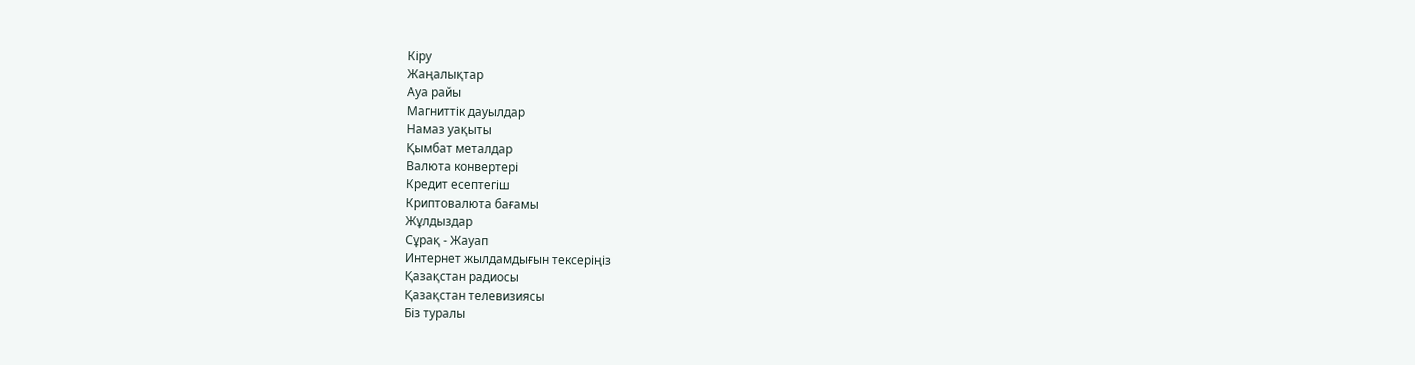Кіру
Жаңалықтар
Ауа райы
Магниттік дауылдар
Намаз уақыты
Қымбат металдар
Валюта конвертері
Кредит есептегіш
Криптовалюта бағамы
Жұлдыздар
Сұрақ - Жауап
Интернет жылдамдығын тексеріңіз
Қазақстан радиосы
Қазақстан телевизиясы
Біз туралы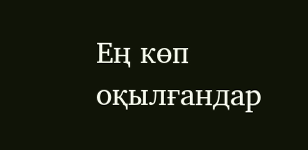Ең көп оқылғандар